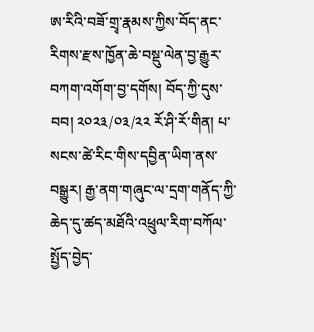ཨ་རིའི་བཟོ་གྲྭ་རྣམས་ཀྱིས་བོད་ནང་རིགས་རྫས་ཁྱོན་ཆེ་བསྡུ་ལེན་བྱ་རྒྱུར་བཀག་འགོག་བྱ་དགོས། བོད་ཀྱི་དུས་བབ། ༢༠༢༣/༠༣/༢༢ རོ་ཤི་རོ་གིན། པ་སངས་ཚེ་རིང་གིས་དབྱིན་ཡིག་ནས་བསྒྱུར། རྒྱ་ནག་གཞུང་ལ་དྲག་གནོད་ཀྱི་ཆེད་དུ་ཚད་མཐོའི་འཕྲུལ་རིག་བཀོལ་སྤྱོད་བྱེད་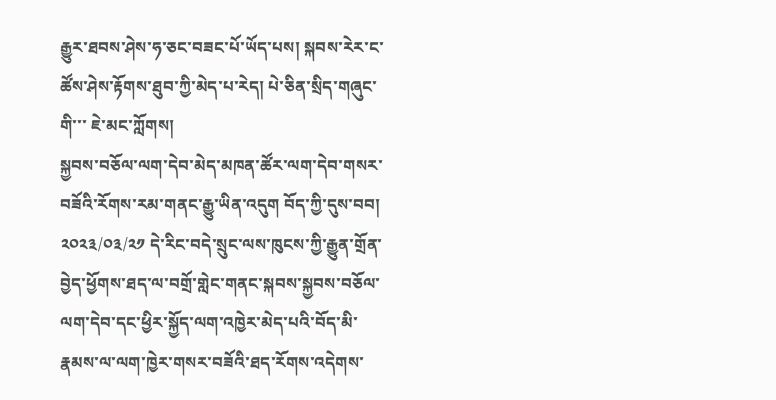རྒྱུར་ཐབས་ཤེས་ཧ་ཅང་བཟང་པོ་ཡོད་པས། སྐབས་རེར་ང་ཚོས་ཤེས་རྟོགས་ཐུབ་ཀྱི་མེད་པ་རེད། པེ་ཅིན་སྲིད་གཞུང་གི་་་ ཇེ་མང་ཀློགས།
སྐྱབས་བཅོལ་ལག་དེབ་མེད་མཁན་ཚོར་ལག་དེབ་གསར་བཟོའི་རོགས་རམ་གནང་རྒྱུ་ཡིན་འདུག བོད་ཀྱི་དུས་བབ། ༢༠༢༣/༠༣/༢༡ དེ་རིང་བདེ་སྲུང་ལས་ཁུངས་ཀྱི་རྒྱུན་གྲོན་བྱེད་ཕྱོགས་ཐད་ལ་བགྲོ་གླེང་གནང་སྐབས་སྐྱབས་བཅོལ་ལག་དེབ་དང་ཕྱིར་སྐྱོད་ལག་འཁྱེར་མེད་པའི་བོད་མི་རྣམས་ལ་ལག་ཁྱེར་གསར་བཟོའི་ཐད་རོགས་འདེགས་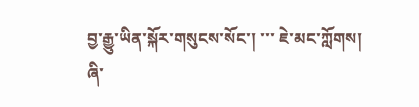བྱ་རྒྱུ་ཡིན་སྐོར་གསུངས་སོང་། ་་་ ཇེ་མང་ཀློགས།
ཞི་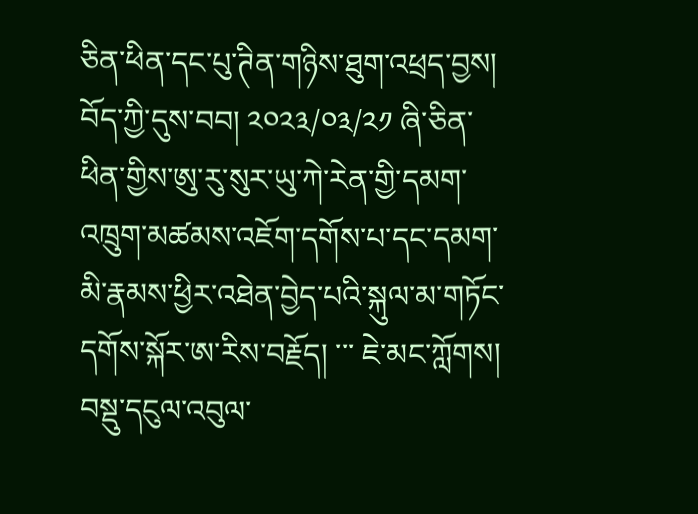ཅིན་ཕིན་དང་པུ་ཊིན་གཉིས་ཐུག་འཕྲད་བྱས། བོད་ཀྱི་དུས་བབ། ༢༠༢༣/༠༣/༢༡ ཞི་ཅིན་ཕིན་གྱིས་ཨུ་རུ་སུར་ཡུ་ཀེ་རེན་གྱི་དམག་འཁྲུག་མཚམས་འཇོག་དགོས་པ་དང་དམག་མི་རྣམས་ཕྱིར་འཐེན་བྱེད་པའི་སྐུལ་མ་གཏོང་དགོས་སྐོར་ཨ་རིས་བརྗོད། ་་་ ཇེ་མང་ཀློགས།
བསྡུ་དངུལ་འབུལ་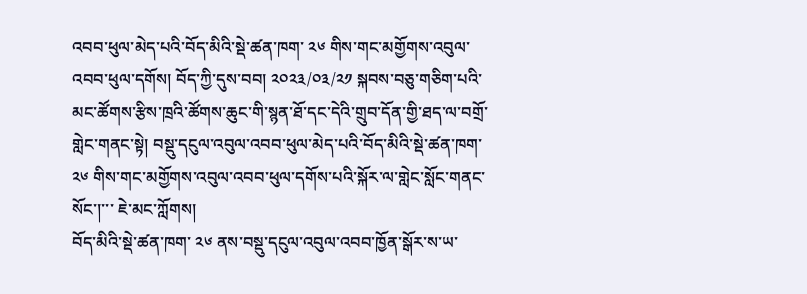འབབ་ཕུལ་མེད་པའི་བོད་མིའི་སྡེ་ཚན་ཁག་ ༢༦ གིས་གང་མགྱོགས་འབུལ་འབབ་ཕུལ་དགོས། བོད་ཀྱི་དུས་བབ། ༢༠༢༣/༠༣/༢༡ སྐབས་བཅུ་གཅིག་པའི་མང་ཚོགས་རྩིས་ཁྲའི་ཚོགས་ཆུང་གི་སྙན་ཐོ་དང་དེའི་གྲུབ་དོན་གྱི་ཐད་ལ་བགྲོ་གླེང་གནང་སྟེ། བསྡུ་དངུལ་འབུལ་འབབ་ཕུལ་མེད་པའི་བོད་མིའི་སྡེ་ཚན་ཁག་ ༢༦ གིས་གང་མགྱོགས་འབུལ་འབབ་ཕུལ་དགོས་པའི་སྐོར་ལ་གླེང་སློང་གནང་སོང་།་་་ ཇེ་མང་ཀློགས།
བོད་མིའི་སྡེ་ཚན་ཁག་ ༢༦ ནས་བསྡུ་དངུལ་འབུལ་འབབ་ཁྱོན་སྒོར་ས་ཡ་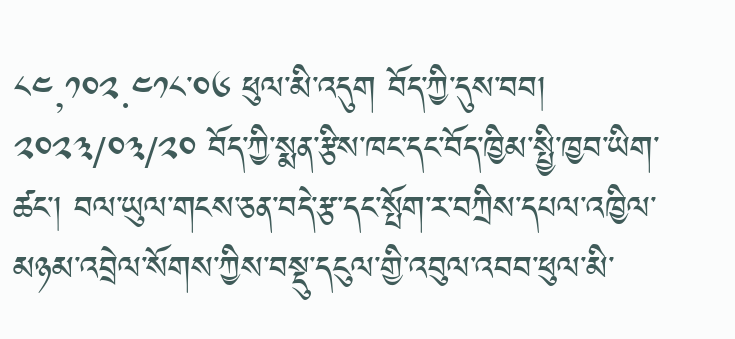༨༤,༡༠༢.༤༡༨་༠༦ ཕུལ་མི་འདུག བོད་ཀྱི་དུས་བབ། ༢༠༢༣/༠༣/༢༠ བོད་ཀྱི་སྨན་རྩིས་ཁང་དང་བོད་ཁྱིམ་སྤྱི་ཁྱབ་ཡིག་ཚང་། བལ་ཡུལ་གངས་ཅན་བདེ་རྩ་དང་སྤོག་ར་བཀྲིས་དཔལ་འཁྱིལ་མཉམ་འབྲེལ་སོགས་ཀྱིས་བསྡུ་དངུལ་གྱི་འབུལ་འབབ་ཕུལ་མི་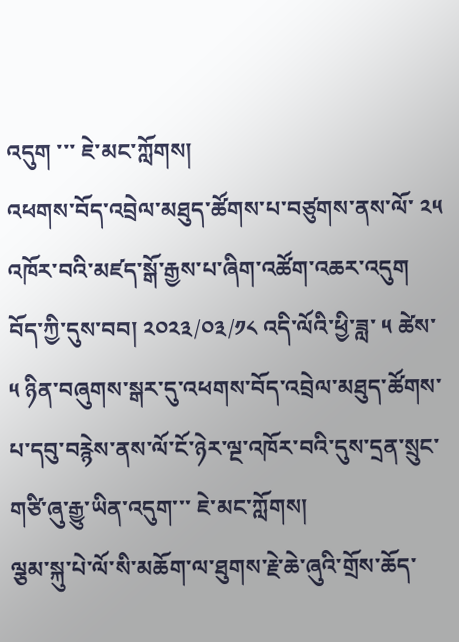འདུག ་་་ ཇེ་མང་ཀློགས།
འཕགས་བོད་འབྲེལ་མཐུད་ཚོགས་པ་བཙུགས་ནས་ལོ་ ༢༥ འཁོར་བའི་མཛད་སྒོ་རྒྱས་པ་ཞིག་འཚོག་འཆར་འདུག བོད་ཀྱི་དུས་བབ། ༢༠༢༣/༠༣/༡༨ འདི་ལོའི་ཕྱི་ཟླ་ ༥ ཚེས་ ༥ ཉིན་བཞུགས་སྒར་དུ་འཕགས་བོད་འབྲེལ་མཐུད་ཚོགས་པ་དབུ་བརྙེས་ནས་ལོ་ངོ་ཉེར་ལྔ་འཁོར་བའི་དུས་དྲན་སྲུང་གཙི་ཞུ་རྒྱུ་ཡིན་འདུག་་་ ཇེ་མང་ཀློགས།
ལྕམ་སྐུ་པེ་ལོ་སི་མཆོག་ལ་ཐུགས་རྗེ་ཆེ་ཞུའི་གྲོས་ཆོད་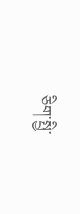ཅིག་སྤྱི་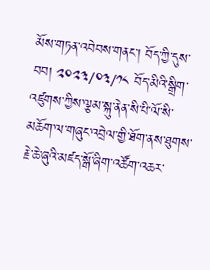མོས་གཏན་འབེབས་གནང་། བོད་ཀྱི་དུས་བབ། ༢༠༢༣/༠༣/༡༨ བོད་མིའི་སྒྲིག་འཛུགས་ཀྱིས་ལྕམ་སྐུ་ནེན་སི་པི་ལོ་སི་མཆོག་ལ་གཞུང་འབྲེལ་གྱི་ཐོག་ནས་ཐུགས་རྗེ་ཆེ་ཞུའི་མཛད་སྒོ་ཞིག་འཚོག་འཆར་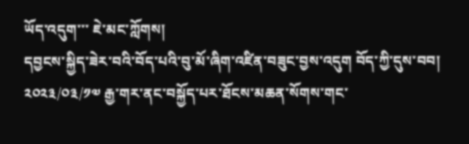ཡོད་འདུག་་་ ཇེ་མང་ཀློགས།
དབྱངས་སྐྱིད་ཟེར་བའི་བོད་པའི་བུ་མོ་ཞིག་འཛིན་བཟུང་བྱས་འདུག བོད་ཀྱི་དུས་བབ། ༢༠༢༣/༠༣/༡༧ རྒྱ་གར་ནང་བསྐྱོད་པར་ཐོངས་མཆན་སོགས་གང་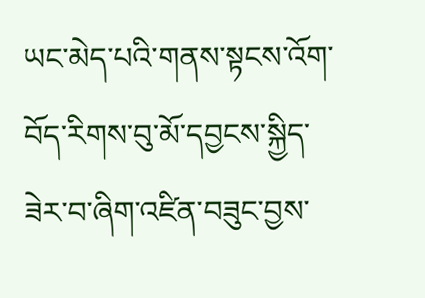ཡང་མེད་པའི་གནས་སྟངས་འོག་བོད་རིགས་བུ་མོ་དབྱངས་སྐྱིད་ཟེར་བ་ཞིག་འཛིན་བཟུང་བྱས་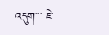འདུག་་་ ཇེ་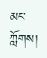མང་ཀློགས།